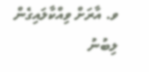ވ. އާރަށް ވިއްކާލައިގެން ލިބުނު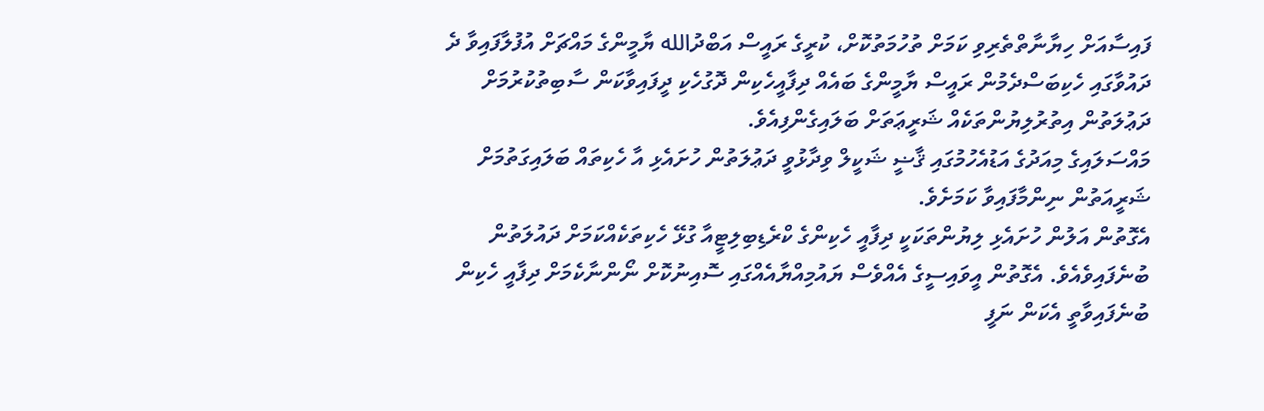ފައިސާއަށް ހިޔާނާތްތެރިވި ކަމަށް ތުހުމަތުކޮށް، ކުރީގެ ރައީސް އަބްދުالله ޔާމީންގެ މައްޗަށް އުފުލާފައިވާ ދެ ދައުވާގައި ހެކިބަސްދެމުން ރައީސް ޔާމީންގެ ބައެއް ދިފާއީހެކިން ދޮގުހެކި ދީފައިވާކަން ސާބިތުކުރުމަށް ދަޢުލަތުން އިތުރުލިޔުންތަކެއް ޝަރީޢަތަށް ބަލައިގެންފިއެވެ.
މައްސަލައިގެ މިއަދުގެ އަޑުއެހުމުގައި ޤާޟީ ޝަކީލް ވިދާޅުވީ ދަޢުލަތުން ހުށައެޅި އާ ހެކިތައް ބަލައިގަތުމަށް ޝަރީއަތުން ނިންމާފައިވާ ކަމަށެވެ.
އެގޮތުން އަލުން ހުށައެޅި ލިޔުންތަކަކީ ދިފާއީ ހެކިންގެ ކްރެޑިބިލިޓީއާ ގުޅޭ ހެކިތަކެއްކަމަށް ދައުލަތުން ބުނެފައިވެއެވެ. އެގޮތުން އީވައިސީގެ އެއްވެސް ޔައުމިއްޔާއެއްގައި ސޮއިނުކޮށް ނޯންނާކެމަށް ދިފާއީ ހެކިން ބުނެފައިވާތީ އެކަން ނަފީ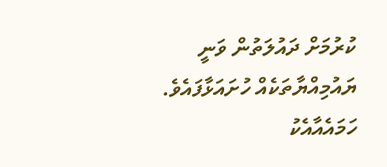ކުރުމަށް ދައުލަތުން ވަނީ ޔައުމިއްޔާތަކެއް ހުށައަޅާފައެވެ. ހަމައެއާއެކު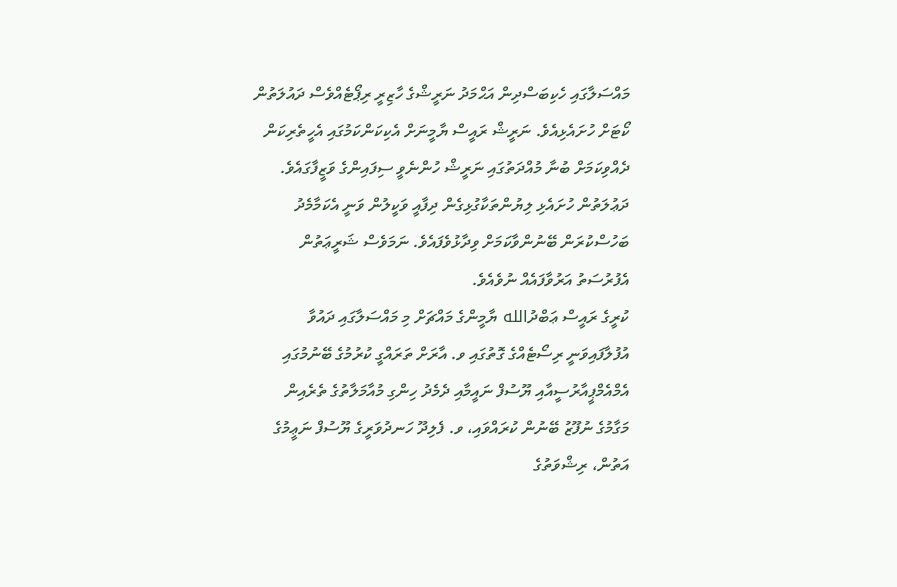މައްސަލާގައި ހެކިބަސްދިން އަޙްމަދު ނަރީޝްގެ ހާޒިރީ ރިޕޯޓެއްވެސް ދައުލަތުން ކޯޓަށް ހުށައެޅިއެވެ. ނަރީޝް ރައީސް ޔާމީނަށް އެކިކަންކަމުގައި އެހީތެރިކަން ދެއްވިކަމަށް ބުނާ މުއްދަތުގައި ނަރީޝް ހުންނެވީ ސިފައިންގެ ވަޒީފާގައެވެ.
ދަޢުލަތުން ހުށައެޅި ލިޔުންތަކާގުޅިގެން ދިފާއީ ވަކީލުން ވަނީ އެކަމާމެދު ބަހުސްކުރަން ބޭނުންވާކަމަށް ވިދާޅުވެފައެވެ. ނަމަވެސް ޝަރީޢަތުން އެފުރުސަތު އަރުވާފައެއް ނުވެއެވެ.
ކުރީގެ ރައީސް ޢަބްދުالله ޔާމީންގެ މައްޗަށް މި މައްސަލާގައި ދައުވާ އުފުލާފައިވަނީ ރިސޯޓެއްގެ ގޮތުގައި ވ. އާރަށް ތަރައްގީ ކުރުމުގެ ބޭނުމުގައި އެމްއެމްޕީއާރުސީއާއި ޔޫސުފް ނައީމާއި ދެމެދު ހިންގި މުއާމަލާތުގެ ތެރެއިން މަގާމުގެ ނުފޫޒު ބޭނުން ކުރައްވައި، ވ. ފެލިދޫ ހަނދުވަރީގެ ޔޫސުފް ނަޢީމުގެ އަތުން، ރިޝްވަތުގެ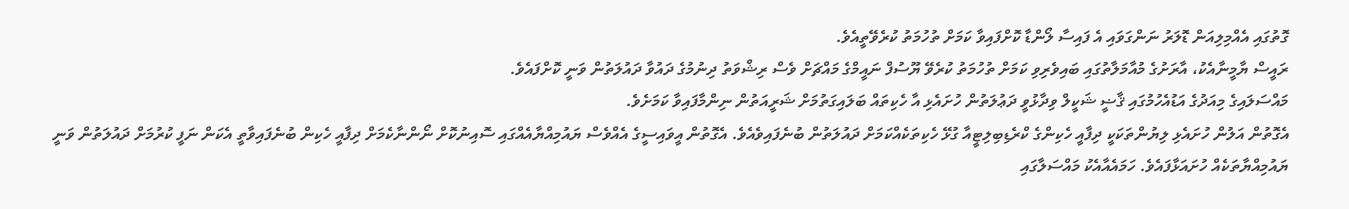ގޮތުގައި އެއްމިލިއަން ޑޮލަރު ނަންގަވައި އެ ފައިސާ ލޯންޑާ ކޮށްފައިވާ ކަމަށް ތުހުމަތު ކުރެވޭތީއެވެ.
ރައީސް ޔާމީނާއެކު، އާރަށުގެ މުއާމަލާތުގައި ބައިވެރިވި ކަމަށް ތުހުމަތު ކުރެވޭ ޔޫސުފް ނައީމްގެ މައްޗަށް ވެސް ރިޝްވަތު ދިނުމުގެ ދައުވާ ދައުލަތުން ވަނީ ކޮށްފައެވެ.
މައްސަލައިގެ މިއަދުގެ އަޑުއެހުމުގައި ޤާޟީ ޝަކީލް ވިދާޅުވީ ދަޢުލަތުން ހުށައެޅި އާ ހެކިތައް ބަލައިގަތުމަށް ޝަރީއަތުން ނިންމާފައިވާ ކަމަށެވެ.
އެގޮތުން އަލުން ހުށައެޅި ލިޔުންތަކަކީ ދިފާއީ ހެކިންގެ ކްރެޑިބިލިޓީއާ ގުޅޭ ހެކިތަކެއްކަމަށް ދައުލަތުން ބުނެފައިވެއެވެ. އެގޮތުން އީވައިސީގެ އެއްވެސް ޔައުމިއްޔާއެއްގައި ސޮއިނުކޮށް ނޯންނާކެމަށް ދިފާއީ ހެކިން ބުނެފައިވާތީ އެކަން ނަފީ ކުރުމަށް ދައުލަތުން ވަނީ ޔައުމިއްޔާތަކެއް ހުށައަޅާފައެވެ. ހަމައެއާއެކު މައްސަލާގައި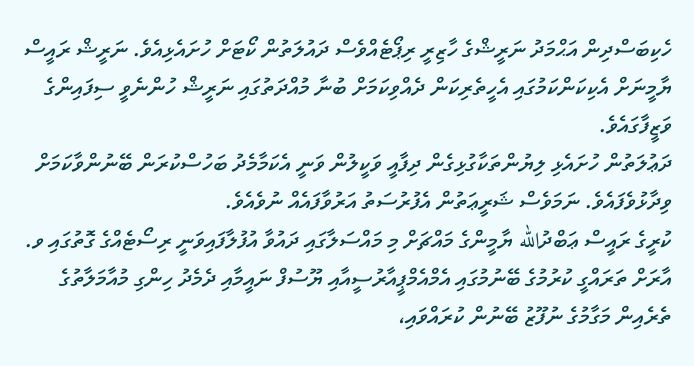ހެކިބަސްދިން އަޙްމަދު ނަރީޝްގެ ހާޒިރީ ރިޕޯޓެއްވެސް ދައުލަތުން ކޯޓަށް ހުށައެޅިއެވެ. ނަރީޝް ރައީސް ޔާމީނަށް އެކިކަންކަމުގައި އެހީތެރިކަން ދެއްވިކަމަށް ބުނާ މުއްދަތުގައި ނަރީޝް ހުންނެވީ ސިފައިންގެ ވަޒީފާގައެވެ.
ދަޢުލަތުން ހުށައެޅި ލިޔުންތަކާގުޅިގެން ދިފާއީ ވަކީލުން ވަނީ އެކަމާމެދު ބަހުސްކުރަން ބޭނުންވާކަމަށް ވިދާޅުވެފައެވެ. ނަމަވެސް ޝަރީޢަތުން އެފުރުސަތު އަރުވާފައެއް ނުވެއެވެ.
ކުރީގެ ރައީސް ޢަބްދުالله ޔާމީންގެ މައްޗަށް މި މައްސަލާގައި ދައުވާ އުފުލާފައިވަނީ ރިސޯޓެއްގެ ގޮތުގައި ވ. އާރަށް ތަރައްގީ ކުރުމުގެ ބޭނުމުގައި އެމްއެމްޕީއާރުސީއާއި ޔޫސުފް ނައީމާއި ދެމެދު ހިންގި މުއާމަލާތުގެ ތެރެއިން މަގާމުގެ ނުފޫޒު ބޭނުން ކުރައްވައި،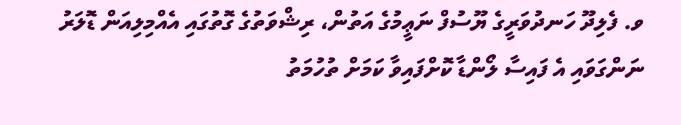ވ. ފެލިދޫ ހަނދުވަރީގެ ޔޫސުފް ނަޢީމުގެ އަތުން، ރިޝްވަތުގެ ގޮތުގައި އެއްމިލިއަން ޑޮލަރު ނަންގަވައި އެ ފައިސާ ލޯންޑާ ކޮށްފައިވާ ކަމަށް ތުހުމަތު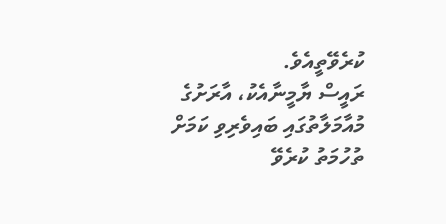ކުރެވޭތީއެވެ.
ރައީސް ޔާމީނާއެކު، އާރަށުގެ މުއާމަލާތުގައި ބައިވެރިވި ކަމަށް ތުހުމަތު ކުރެވޭ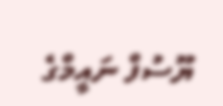ޔޫސުފް ނައީމްގެ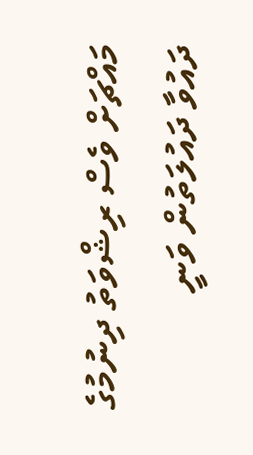މައްޗަށް ވެސް ރިޝްވަތު ދިނުމުގެ ދައުވާ ދައުލަތުން ވަނީ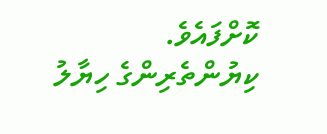ކޮށްފައެވެ.
ކިޔުންތެރިންގެ ހިޔާލު